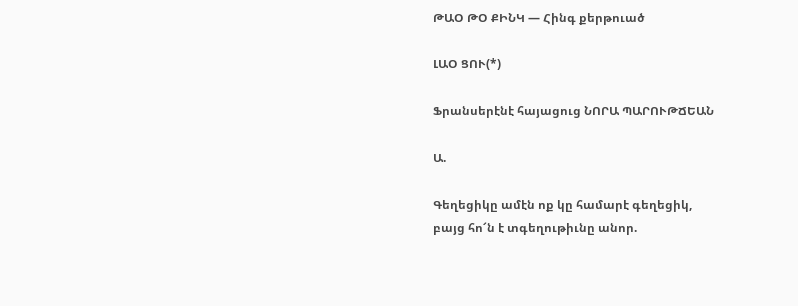ԹԱՕ ԹՕ ՔԻՆԿ — Հինգ քերթուած

ԼԱՕ ՑՈՒ(*)

Ֆրանսերէնէ հայացուց ՆՈՐԱ ՊԱՐՈՒԹՃԵԱՆ

Ա.

Գեղեցիկը ամէն ոք կը համարէ գեղեցիկ,
բայց հո՜ն է տգեղութիւնը անոր.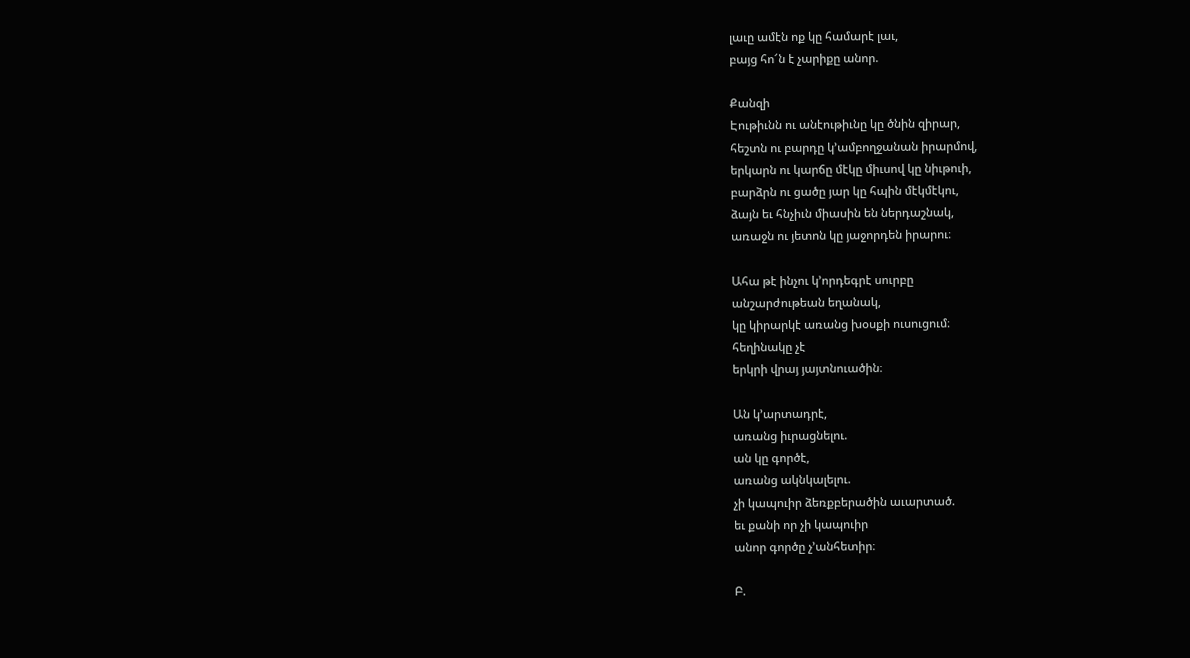լաւը ամէն ոք կը համարէ լաւ,
բայց հո՜ն է չարիքը անոր.

Քանզի
Էութիւնն ու անէութիւնը կը ծնին զիրար,
հեշտն ու բարդը կ’ամբողջանան իրարմով,
երկարն ու կարճը մէկը միւսով կը նիւթուի,
բարձրն ու ցածը յար կը հպին մէկմէկու,
ձայն եւ հնչիւն միասին են ներդաշնակ,
առաջն ու յետոն կը յաջորդեն իրարու։

Ահա թէ ինչու կ’որդեգրէ սուրբը
անշարժութեան եղանակ,
կը կիրարկէ առանց խօսքի ուսուցում։
հեղինակը չէ
երկրի վրայ յայտնուածին։

Ան կ’արտադրէ,
առանց իւրացնելու.
ան կը գործէ,
առանց ակնկալելու.
չի կապուիր ձեռքբերածին աւարտած.
եւ քանի որ չի կապուիր
անոր գործը չ’անհետիր։

Բ.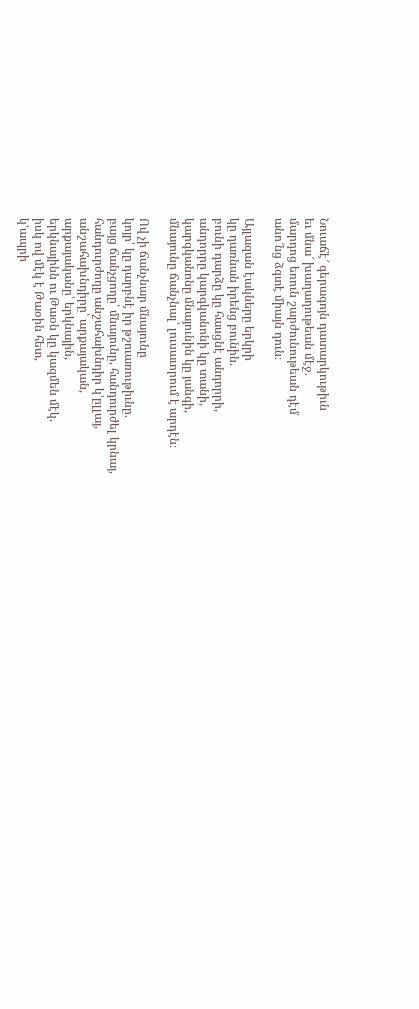Նուաճէ՜ գերագոյն դատարկութիւն
եւ մնա՜ խաղաղութեան մէջ.
մարդոց եռուն շարժունութեան դէմ
անո՜նց ձգտէ միայն դուն։

Այլազան էակները երկրի
կը դառնան իրենց բունին.
բունի դարձը կը հասցնէ անդորրի,
անդորրը կարգկանոնի կը տանի,
կարգկանոնը մնայունին կը յանգի,
մնայունը ճանչնալ՝ լուսաւորում է արդէն։

Ով չի ճանչնար մնայունը
կոյր՝ կը դարբնէ իր թշուառութիւնը.
բայց ճանչցողը՝ մնայունը, հանդուրժել կրնայ,
հանդուրժողը անշահախնդիր կ’ըլլայ,
անշահախնդիրը՝ արքայական,
արքայականը՝ երկնային,
երկնայինն ու Թաօն կը կազմեն մէկ.
իսկ ով մէկ է Թաօին հետ,
կ’ապրի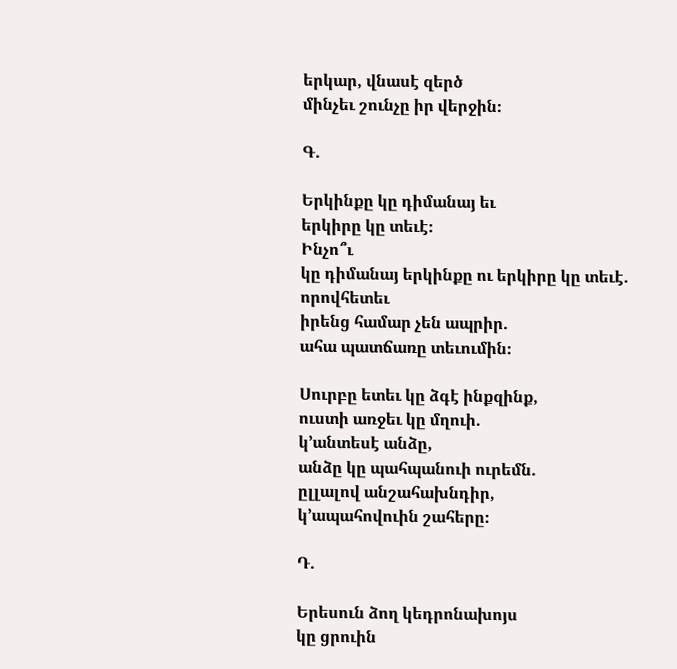երկար, վնասէ զերծ
մինչեւ շունչը իր վերջին։

Գ.

Երկինքը կը դիմանայ եւ
երկիրը կը տեւէ։
Ինչո՞ւ
կը դիմանայ երկինքը ու երկիրը կը տեւէ.
որովհետեւ
իրենց համար չեն ապրիր.
ահա պատճառը տեւումին։

Սուրբը ետեւ կը ձգէ ինքզինք,
ուստի առջեւ կը մղուի.
կ’անտեսէ անձը,
անձը կը պահպանուի ուրեմն.
ըլլալով անշահախնդիր,
կ’ապահովուին շահերը։

Դ.

Երեսուն ձող կեդրոնախոյս
կը ցրուին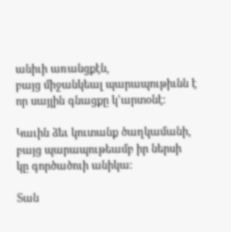անիւի առանցքէն,
բայց միջանկեալ պարապութիւնն է
որ սայլին գնացքը կ’արտօնէ։

Կաւին ձեւ կուտանք ծաղկամանի,
բայց պարապութեամբ իր ներսի
կը գործածուի անիկա։

Տան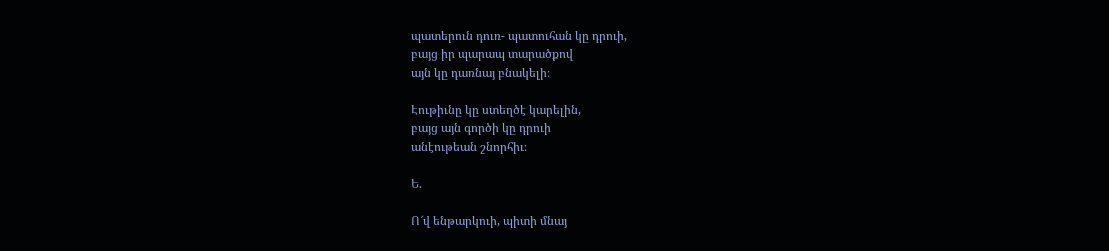պատերուն դուռ- պատուհան կը դրուի,
բայց իր պարապ տարածքով
այն կը դառնայ բնակելի։

Էութիւնը կը ստեղծէ կարելին,
բայց այն գործի կը դրուի
անէութեան շնորհիւ։

Ե.

Ո՜վ ենթարկուի, պիտի մնայ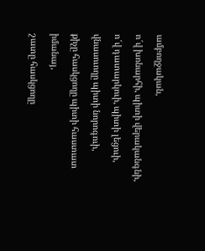ամբողջական,
ո՜վ խոնարհի, պիտի վերականգնի,
ո՜վ դատարկուի, պիտի լեցուի,
վնասուողը պիտի նորոգուի,
քիչը հասկցողը պիտի հաստատ իմանայ,
շատը հասկցողը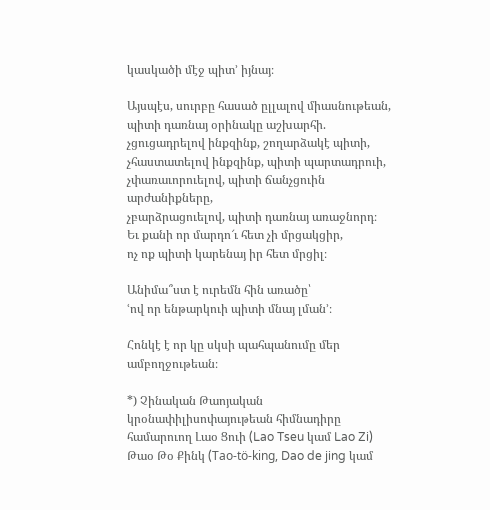կասկածի մէջ պիտ’ իյնայ։

Այսպէս, սուրբը հասած ըլլալով միասնութեան,
պիտի դառնայ օրինակը աշխարհի.
չցուցադրելով ինքզինք, շողարձակէ պիտի,
չհաստատելով ինքզինք, պիտի պարտադրուի,
չփառաւորուելով, պիտի ճանչցուին արժանիքները,
չբարձրացուելով, պիտի դառնայ առաջնորդ։
Եւ քանի որ մարդո՜ւ հետ չի մրցակցիր,
ոչ ոք պիտի կարենայ իր հետ մրցիլ։

Անիմա՞ստ է ուրեմն հին առածը՝
ՙով որ ենթարկուի պիտի մնայ լման՚։

Հոնկէ է որ կը սկսի պահպանումը մեր ամբողջութեան։

*) Չինական Թաոյական կրօնափիլիսոփայութեան հիմնադիրը համարուող Լաօ Ցուի (Lao Tseu կամ Lao Zi) Թաօ Թօ Քինկ (Tao-tö-king, Dao de jing կամ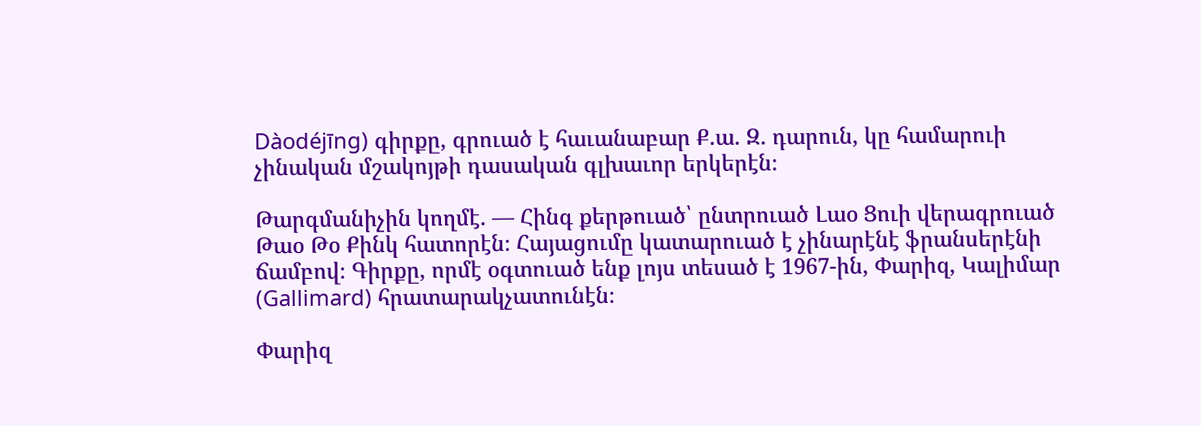Dàodéjīng) գիրքը, գրուած է հաւանաբար Ք.ա. Զ. դարուն, կը համարուի չինական մշակոյթի դասական գլխաւոր երկերէն։

Թարգմանիչին կողմէ. — Հինգ քերթուած՝ ընտրուած Լաօ Ցուի վերագրուած Թաօ Թօ Քինկ հատորէն։ Հայացումը կատարուած է չինարէնէ ֆրանսերէնի ճամբով։ Գիրքը, որմէ օգտուած ենք լոյս տեսած է 1967-ին, Փարիզ, Կալիմար (Gallimard) հրատարակչատունէն։

Փարիզ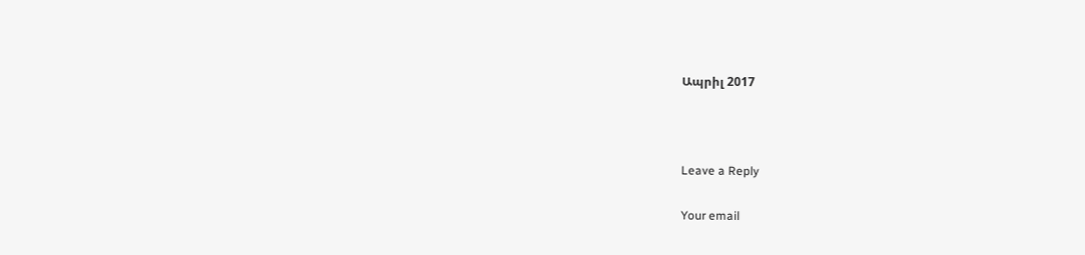Ապրիլ 2017



Leave a Reply

Your email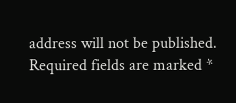address will not be published. Required fields are marked *